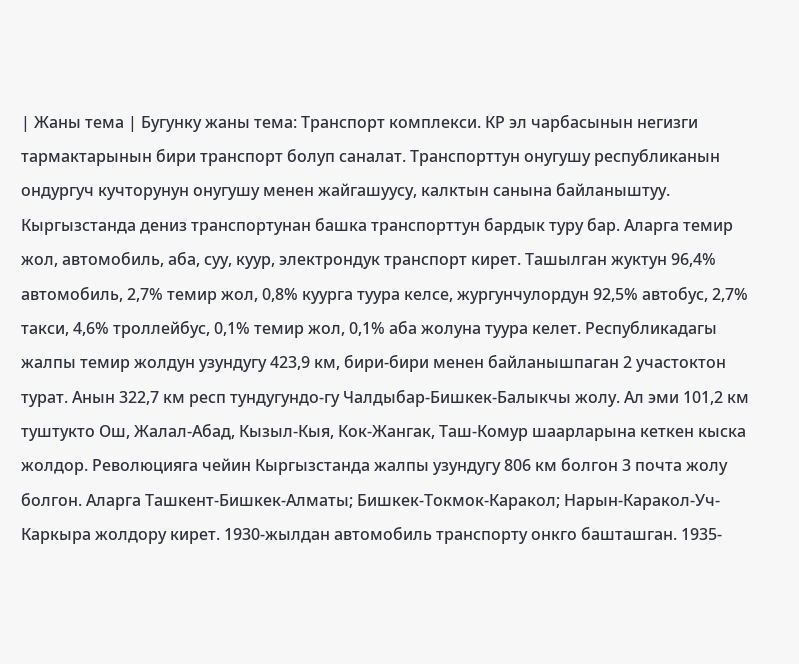| Жаны тема | Бугунку жаны тема: Транспорт комплекси. КР эл чарбасынын негизги тармактарынын бири транспорт болуп саналат. Транспорттун онугушу республиканын ондургуч кучторунун онугушу менен жайгашуусу, калктын санына байланыштуу. Кыргызстанда дениз транспортунан башка транспорттун бардык туру бар. Аларга темир жол, автомобиль, аба, суу, куур, электрондук транспорт кирет. Ташылган жуктун 96,4% автомобиль, 2,7% темир жол, 0,8% куурга туура келсе, жургунчулордун 92,5% автобус, 2,7% такси, 4,6% троллейбус, 0,1% темир жол, 0,1% аба жолуна туура келет. Республикадагы жалпы темир жолдун узундугу 423,9 км, бири-бири менен байланышпаган 2 участоктон турат. Анын 322,7 км респ тундугундо-гу Чалдыбар-Бишкек-Балыкчы жолу. Ал эми 101,2 км туштукто Ош, Жалал-Абад, Кызыл-Кыя, Кок-Жангак, Таш-Комур шаарларына кеткен кыска жолдор. Революцияга чейин Кыргызстанда жалпы узундугу 806 км болгон 3 почта жолу болгон. Аларга Ташкент-Бишкек-Алматы; Бишкек-Токмок-Каракол; Нарын-Каракол-Уч-Каркыра жолдору кирет. 1930-жылдан автомобиль транспорту онкго башташган. 1935-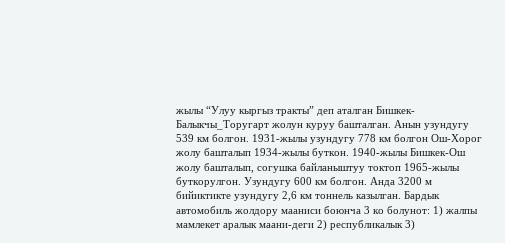жылы “Улуу кыргыз тракты” деп аталган Бишкек-Балыкчы_Торугарт жолун куруу башталган. Анын узундугу 539 км болгон. 1931-жылы узундугу 778 км болгон Ош-Хорог жолу башталып 1934-жылы буткон. 1940-жылы Бишкек-Ош жолу башталып, согушка байланыштуу токтоп 1965-жылы буткорулгон. Узундугу 600 км болгон. Анда 3200 м бийиктикте узундугу 2,6 км тоннель казылган. Бардык автомобиль жолдору мааниси боюнча 3 ко болунот: 1) жалпы мамлекет аралык маани-деги 2) республикалык 3)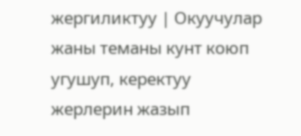жергиликтуу | Окуучулар жаны теманы кунт коюп угушуп, керектуу жерлерин жазып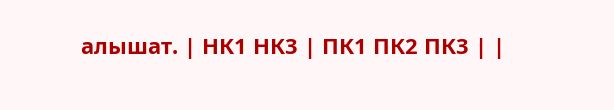алышат. | НК1 НК3 | ПК1 ПК2 ПК3 | |